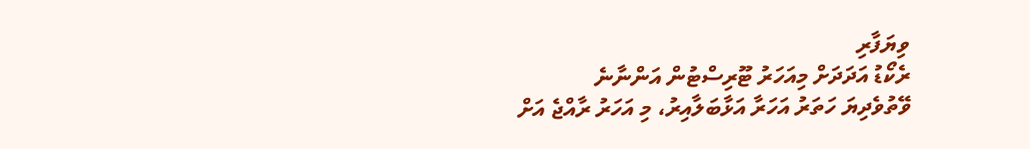ވިޔަފާރި
ރެކޯޑު އަދަދަށް މިއަހަރު ޓޫރިސްޓުން އަންނާނެ
ވޭތުވެދިޔަ ހަތަރު އަހަރާ އަޅާބަލާއިރު، މި އަހަރު ރާއްޖެ އަށް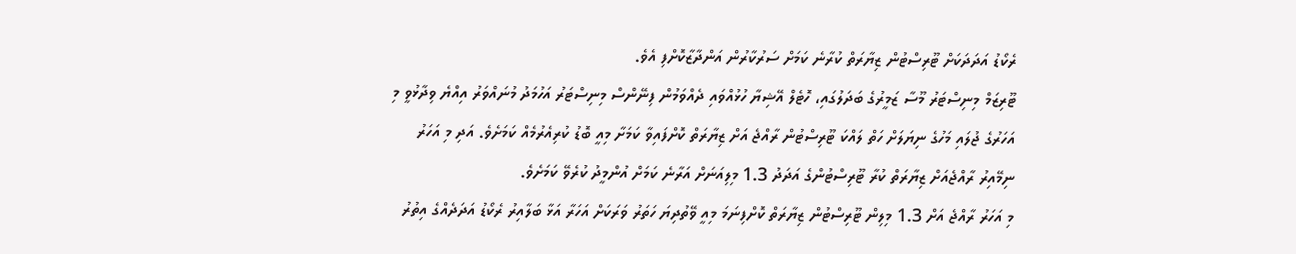ރެކޯޑު އަދަދަކަށް ޓޫރިސްޓުން ޒިޔާރަތް ކުރާނެ ކަމަށް ސަރުކާރުން އަންދާޒާކޮށްފި އެވެ.
ޓޫރިޒަމް މިނިސްޓަރު މޫސާ ޒަމީރުގެ ބަދަލުގައި، ހޮޓެލް އޭޝިޔާ ހުޅުއްވައި ދެއްވަމުން ފިނޭންސް މިނިސްޓަރު އަހުމަދު މުނައްވަރު އިއްޔެ ވިދާޅުވީ މި އަހަރުގެ ޖުލައި މަހުގެ ނިޔަލަށް ހަތް ލައްކަ ޓޫރިސްޓުން ރާއްޖެ އަށް ޒިޔާރަތް ކޮށްފައިވާ ކަމަށާ މިއީ ބޮޑު ކުރިއެރުމެއް ކަމަށެވެ. އަދި މި އަހަރު ނިމޭއިރު ރާއްޖެއަށް ޒިޔާރަތް ކުރާ ޓޫރިސްޓުންގެ އަދަދު 1.3 މިލިއަނަށް އަރާނެ ކަމަށް އުންމީދު ކުރެވޭ ކަމަށެވެ.
މި އަހަރު ރާއްޖެ އަށް 1.3 މިލިން ޓޫރިސްޓުން ޒިޔާރަތް ކޮށްފިނަމަ މިއީ ވޭތުދިޔަ ހަތަރު ވަރަކަށް އަހަރާ އަޅާ ބަލާއިރު ރެކޯޑު އަދަދެއްގެ އިތުރު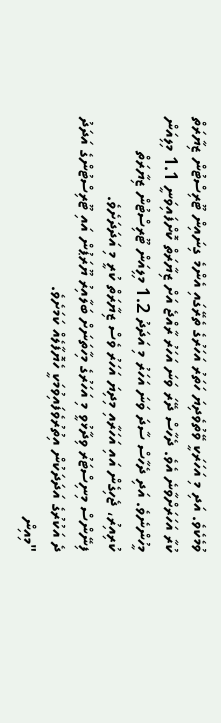ވުމެކެވެ. އަދި މި އަހަރަކީ ވޭތުވެދިޔަ ހަތަރު އަހަރުގެ ތެރޭގައި އެންމެ ގިނައިން ޓޫރިސްޓުން ޒިޔާރަތް ކުރާ އަހަރަށްވާނެ އެވެ. ދެހާސް ދޭރަ ވަނަ އަހަރު ރާއްޖެ އަށް ޒިޔާރަތް ކޮށްފައިވަނީ 1.1 މިލިއަން މީހުންނެވެ. އަދި ދެހާސް ސާދަ ވަނަ އަހަރު މި އަދަދު 1.2 މިލިއަން ޓޫރިސްޓުން ޒިޔާރަތް ކުރިއިރު، ޖެހިގެން އައި އަހަރާއި މިދިޔަ އަހަރު ވެސް ޒިޔާރަތް ކުރީ މި އަދަދަށެވެ.
ފިނޭންސް މިނިސްޓަރު ވިދާޅުވީ މި އަހަރުގެ މިހާތަނަށް ބަލާއިރު ޔޫރަޕުން އައި ޓޫރިސްޓުންގެ އަދަދު ދެ އަކުރުގެ އަދަދަކުން އިތުރުވެފައިވުމަކީ ހެޔޮފާލެއް ކަމަށެވެ.
"މިއިން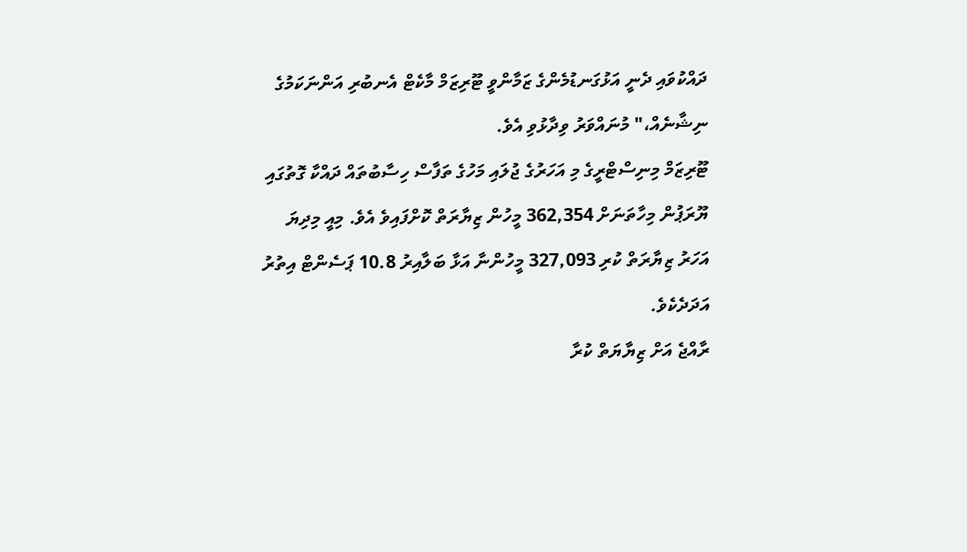ދައްކުވައި ދެނީ އަޅުގަނޑުމެންގެ ޒަމާންވީ ޓޫރިޒަމް މާކެޓް އެނބުރި އަންނަކަމުގެ ނިޝާނެއް،" މުނައްވަރު ވިދާޅުވި އެވެ.
ޓޫރިޒަމް މިނިސްޓްރީގެ މި އަހަރުގެ ޖުލައި މަހުގެ ތަފާސް ހިސާބުތައް ދައްކާ ގޮތުގައި ޔޫރަޕުން މިހާތަނަށް 362,354 މީހުން ޒިޔާރަތް ކޮށްފައިވެ އެވެ. މިއީ މިދިޔަ އަހަރު ޒިޔާރަތް ކުރި 327,093 މީހުންނާ އަޅާ ބަލާއިރު 10.8 ޕަސެންޓް އިތުރު އަދަދެކެވެ.
ރާއްޖެ އަށް ޒިޔާޔަތް ކުރާ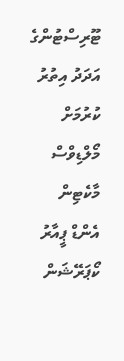ޓޫރިސްޓުންގެ އަދަދު އިތުރު ކުރުމަށް މޯލްޑިވްސް މާކެޓިން އެންޑް ޕީއާރު ކޯޕަރޭޝަން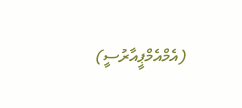(އެމްއެމްޕީއާރުސީ)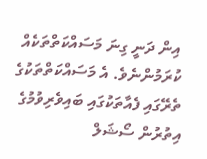އިން ދަނީ ގިނަ މަސައްކަތްތަކެއް ކުރަމުންނެވެ. އެ މަސައްކަތްތަކުގެ ތެރޭގައި ފެއާތަކުގައި ބައިވެރިވުމުގެ އިތުރުން ސޯޝަލް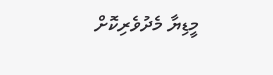މީޑިޔާ މެދުވެރިކޮށް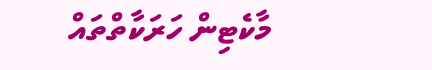މާކެޓިން ހަރަކާތްތައް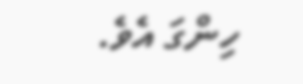ހިންގަ އެވެ.